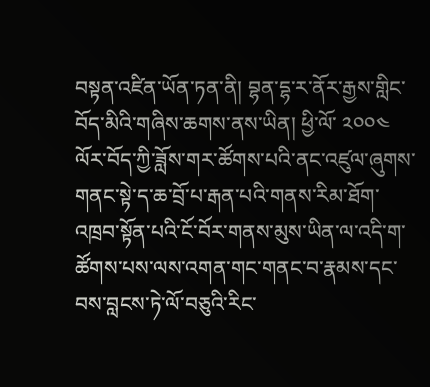བསྟན་འཛིན་ཡོན་ཏན་ནི། བྷན་དྷ་ར་ནོར་རྒྱས་གླིང་བོད་མིའི་གཞིས་ཆགས་ནས་ཡིན། ཕྱི་ལོ་ ༢༠༠༤ ལོར་བོད་ཀྱི་ཟློས་གར་ཚོགས་པའི་ནང་འཛུལ་ཞུགས་གནང་སྟེ་ད་ཆ་བྲོ་པ་རྒན་པའི་གནས་རིམ་ཐོག་འཁྲབ་སྟོན་པའི་ངོ་བོར་གནས་མུས་ཡིན་ལ་འདི་ག་ཚོགས་པས་ལས་འགན་གང་གནང་བ་རྣམས་དང་བས་བླངས་ཏེ་ལོ་བཅུའི་རིང་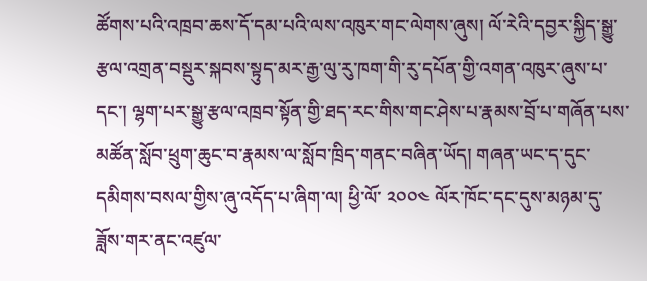ཚོགས་པའི་འཁྲབ་ཆས་དོ་དམ་པའི་ལས་འཁུར་གང་ལེགས་ཞུས། ལོ་རེའི་དབྱར་སྐྱིད་སྒྱུ་རྩལ་འགྲན་བསྡུར་སྐབས་སྟུད་མར་རྒྱ་ལུ་རུ་ཁག་གི་རུ་དཔོན་གྱི་འགན་འཁུར་ཞུས་པ་དང་། ལྷག་པར་སྒྱུ་རྩལ་འཁྲབ་སྟོན་གྱི་ཐད་རང་གིས་གང་ཤེས་པ་རྣམས་བྲོ་པ་གཞོན་པས་མཚོན་སློབ་ཕྲུག་ཆུང་བ་རྣམས་ལ་སློབ་ཁྲིད་གནང་བཞིན་ཡོད། གཞན་ཡང་ད་དུང་དམིགས་བསལ་གྱིས་ཞུ་འདོད་པ་ཞིག་ལ། ཕྱི་ལོ་ ༢༠༠༤ ལོར་ཁོང་དང་དུས་མཉམ་དུ་ཟློས་གར་ནང་འཛུལ་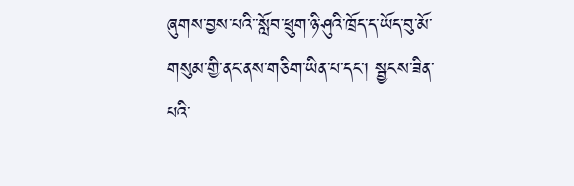ཞུགས་བྱས་པའི་་སློབ་ཕྲུག་ཉི་ཤུའི་ཁྲོད་ད་ཡོད་བུ་མོ་གསུམ་གྱི་ནང་ནས་གཅིག་ཡིན་པ་དང་། སྦྱངས་ཟིན་པའི་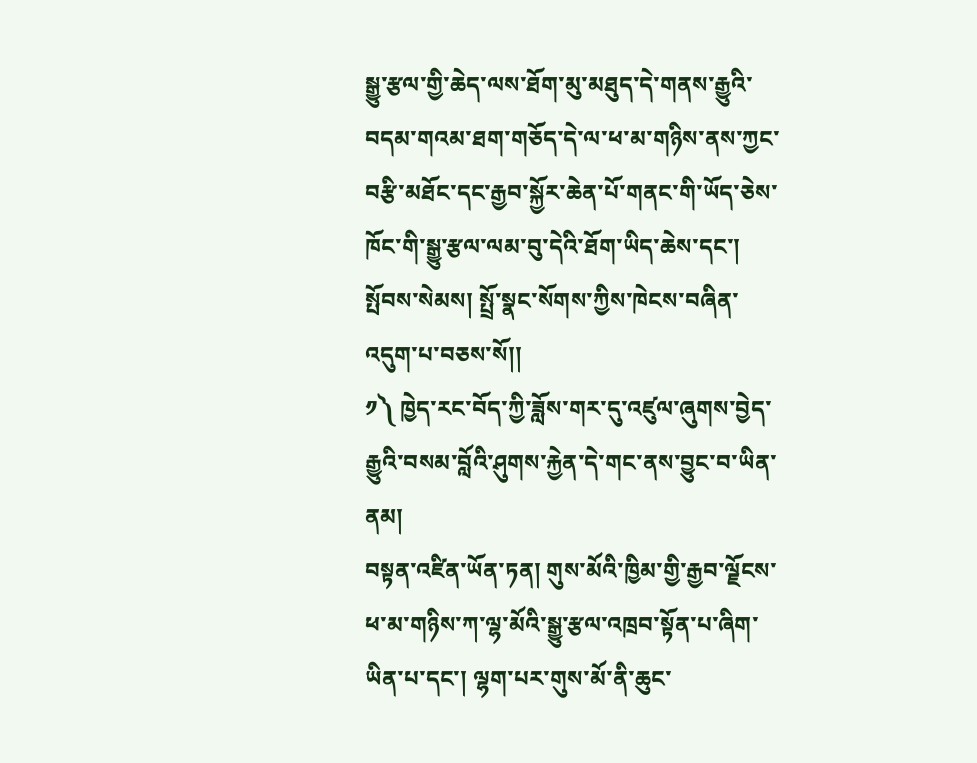སྒྱུ་རྩལ་གྱི་ཆེད་ལས་ཐོག་མུ་མཐུད་དེ་གནས་རྒྱུའི་བདམ་གའམ་ཐག་གཅོད་དེ་ལ་ཕ་མ་གཉིས་ནས་ཀྱང་བརྩི་མཐོང་དང་རྒྱབ་སྐྱོར་ཆེན་པོ་གནང་གི་ཡོད་ཅེས་ཁོང་གི་སྒྱུ་རྩལ་ལམ་བུ་དེའི་ཐོག་ཡིད་ཆེས་དང་། སྤོབས་སེམས། སྤྲོ་སྣང་སོགས་ཀྱིས་ཁེངས་བཞིན་འདུག་པ་བཅས་སོ།།
༡༽ ཁྱེད་རང་བོད་ཀྱི་ཟློས་གར་དུ་འཛུལ་ཞུགས་བྱེད་རྒྱུའི་བསམ་བློའི་ཤུགས་རྐྱེན་དེ་གང་ནས་བྱུང་བ་ཡིན་ནམ།
བསྟན་འཛིན་ཡོན་ཏན། གུས་མོའི་ཁྱིམ་གྱི་རྒྱབ་ལྗོངས་ཕ་མ་གཉིས་ཀ་ལྷ་མོའི་སྒྱུ་རྩལ་འཁྲབ་སྟོན་པ་ཞིག་ཡིན་པ་དང་། ལྷག་པར་གུས་མོ་ནི་ཆུང་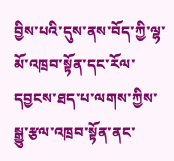བྱིས་པའི་དུས་ནས་བོད་ཀྱི་ལྷ་མོ་འཁྲབ་སྟོན་དང་རོལ་དབྱངས་ཐད་པ་ལགས་ཀྱིས་སྒྱུ་རྩལ་འཁྲབ་སྟོན་ནང་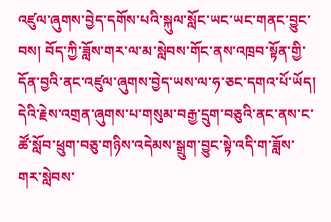འཛུལ་ཞུགས་བྱེད་དགོས་པའི་སྐུལ་སློང་ཡང་ཡང་གནང་བྱུང་བས། བོད་ཀྱི་ཟློས་གར་ལ་མ་སླེབས་གོང་ནས་འཁྲབ་སྟོན་གྱི་དོན་བྱའི་ནང་འཛུལ་ཞུགས་བྱེད་ཡས་ལ་ཧ་ཅང་དགའ་པོ་ཡོད། དེའི་རྗེས་འགྲན་ཞུགས་པ་གསུམ་བརྒྱ་དྲུག་བཅུའི་ནང་ནས་ང་ཚོ་སློབ་ཕྲུག་བཅུ་གཉིས་འདེམས་སྒྲུག་བྱུང་སྟེ་འདི་ག་ཟློས་གར་སླེབས་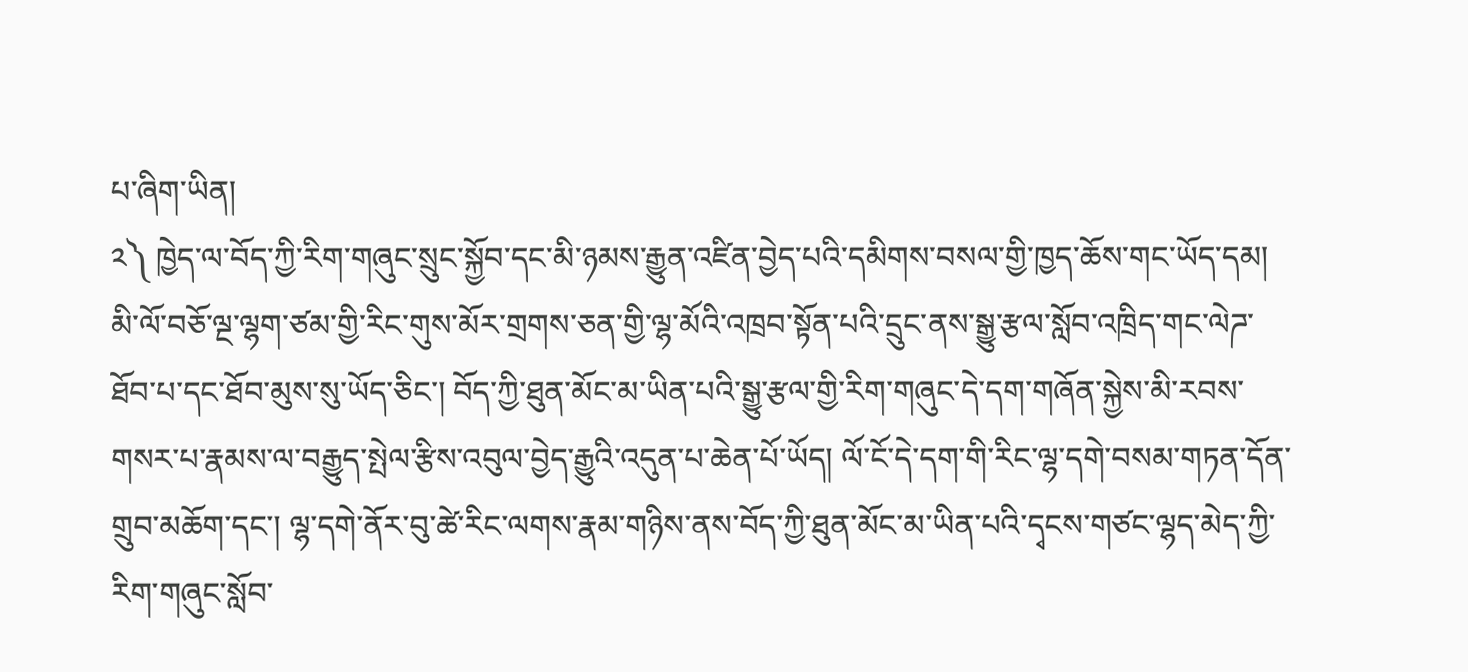པ་ཞིག་ཡིན།
༢༽ ཁྱེད་ལ་བོད་ཀྱི་རིག་གཞུང་སྲུང་སྐྱོབ་དང་མི་ཉམས་རྒྱུན་འཛིན་བྱེད་པའི་དམིགས་བསལ་གྱི་ཁྱད་ཆོས་གང་ཡོད་དམ།
མི་ལོ་བཅོ་ལྔ་ལྷག་ཙམ་གྱི་རིང་གུས་མོར་གྲགས་ཅན་གྱི་ལྷ་མོའི་འཁྲབ་སྟོན་པའི་དྲུང་ནས་སྒྱུ་རྩལ་སློབ་འཁྲིད་གང་ལེཌ་ཐོབ་པ་དང་ཐོབ་མུས་སུ་ཡོད་ཅིང་། བོད་ཀྱི་ཐུན་མོང་མ་ཡིན་པའི་སྒྱུ་རྩལ་གྱི་རིག་གཞུང་དེ་དག་གཞོན་སྐྱེས་མི་རབས་གསར་པ་རྣམས་ལ་བརྒྱུད་སྤེལ་རྩིས་འབུལ་བྱེད་རྒྱུའི་འདུན་པ་ཆེན་པོ་ཡོད། ལོ་ངོ་དེ་དག་གི་རིང་ལྷ་དགེ་བསམ་གཏན་དོན་གྲུབ་མཆོག་དང་། ལྷ་དགེ་ནོར་བུ་ཚེ་རིང་ལགས་རྣམ་གཉིས་ནས་བོད་ཀྱི་ཐུན་མོང་མ་ཡིན་པའི་དྭངས་གཙང་ལྷད་མེད་ཀྱི་རིག་གཞུང་སློབ་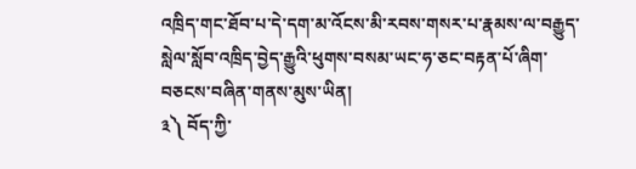འཁྲིད་གང་ཐོབ་པ་དེ་དག་མ་འོངས་མི་རབས་གསར་པ་རྣམས་ལ་བརྒྱུད་སླེལ་སློབ་འཁྲིད་བྱེད་རྒྱུའི་ཕུགས་བསམ་ཡང་ཧ་ཅང་བརྟན་པོ་ཞིག་བཅངས་བཞིན་གནས་མུས་ཡིན།
༣༽ བོད་ཀྱི་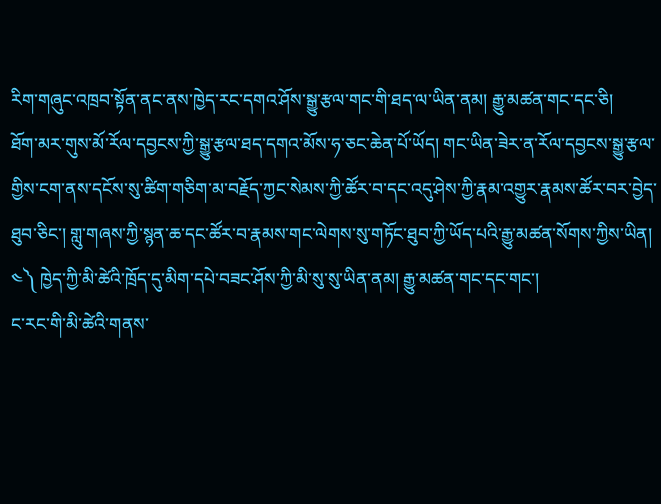རིག་གཞུང་འཁྲབ་སྟོན་ནང་ནས་ཁྱེད་རང་དགའ་ཤོས་སྒྱུ་རྩལ་གང་གི་ཐད་ལ་ཡིན་ནམ། རྒྱུ་མཚན་གང་དང་ཅི།
ཐོག་མར་གུས་མོ་རོལ་དབྱངས་ཀྱི་སྒྱུ་རྩལ་ཐད་དགའ་མོས་ཧ་ཅང་ཆེན་པོ་ཡོད། གང་ཡིན་ཟེར་ན་རོལ་དབྱངས་སྒྱུ་རྩལ་གྱིས་ངག་ནས་དངོས་སུ་ཚིག་གཅིག་མ་བརྗོད་ཀྱང་སེམས་ཀྱི་ཚོར་བ་དང་འདུ་ཤེས་ཀྱི་རྣམ་འགྱུར་རྣམས་ཚོར་བར་བྱེད་ཐུབ་ཅིང་། གླུ་གཞས་ཀྱི་སྙན་ཆ་དང་ཚོར་བ་རྣམས་གང་ལེགས་སུ་གཏོང་ཐུབ་ཀྱི་ཡོད་པའི་རྒྱུ་མཚན་སོགས་ཀྱིས་ཡིན།
༤༽ ཁྱེད་ཀྱི་མི་ཚེའི་ཁྲོད་དུ་མིག་དཔེ་བཟང་ཤོས་ཀྱི་མི་སུ་སུ་ཡིན་ནམ། རྒྱུ་མཚན་གང་དང་གང་།
ང་རང་གི་མི་ཚེའི་གནས་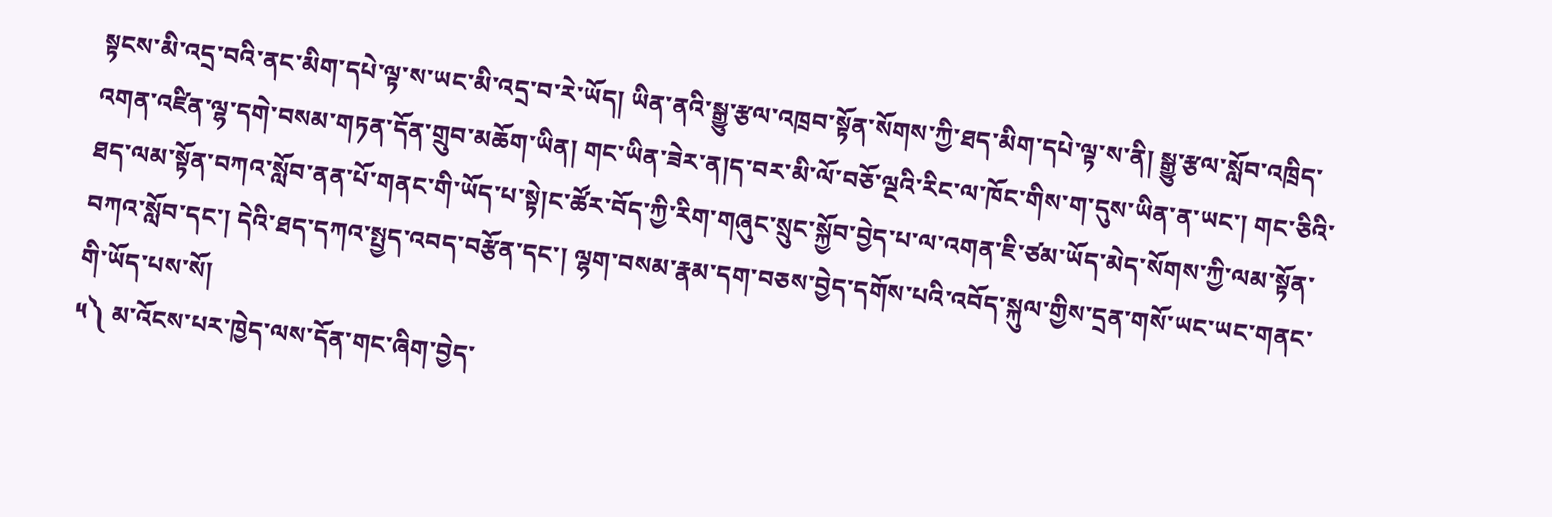སྟངས་མི་འདྲ་བའི་ནང་མིག་དཔེ་ལྟ་ས་ཡང་མི་འདྲ་བ་རེ་ཡོད། ཡིན་ནའི་སྒྱུ་རྩལ་འཁྲབ་སྟོན་སོགས་ཀྱི་ཐད་མིག་དཔེ་ལྟ་ས་ནི། སྒྱུ་རྩལ་སློབ་འཁྲིད་འགན་འཛིན་ལྷ་དགེ་བསམ་གཏན་དོན་གྲུབ་མཆོག་ཡིན། གང་ཡིན་ཟེར་ན།ད་བར་མི་ལོ་བཅོ་ལྔའི་རིང་ལ་ཁོང་གིས་ག་དུས་ཡིན་ན་ཡང་། གང་ཅིའི་ཐད་ལམ་སྟོན་བཀའ་སློབ་ནན་པོ་གནང་གི་ཡོད་པ་སྟེ།ང་ཚོར་བོད་ཀྱི་རིག་གཞུང་སྲུང་སྐྱོབ་བྱེད་པ་ལ་འགན་ཇི་ཙམ་ཡོད་མེད་སོགས་ཀྱི་ལམ་སྟོན་བཀའ་སློབ་དང་། དེའི་ཐད་དཀའ་སྤྱད་འབད་བརྩོན་དང་། ལྷག་བསམ་རྣམ་དག་བཅས་བྱེད་དགོས་པའི་འབོད་སྐུལ་གྱིས་དྲན་གསོ་ཡང་ཡང་གནང་གི་ཡོད་པས་སོ།
༥༽ མ་འོངས་པར་ཁྱེད་ལས་དོན་གང་ཞིག་བྱེད་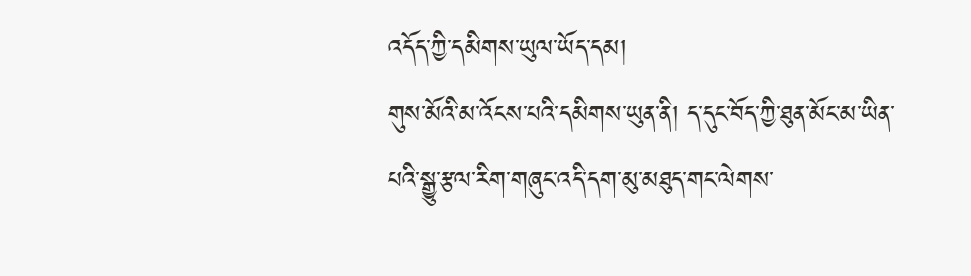འདོད་ཀྱི་དམིགས་ཡུལ་ཡོད་དམ།
གུས་མོའི་མ་འོངས་པའི་དམིགས་ཡུན་ནི། ད་དུང་བོད་ཀྱི་ཐུན་མོང་མ་ཡིན་པའི་སྒྱུ་རྩལ་རིག་གཞུང་འདི་དག་མུ་མཐུད་གང་ལེགས་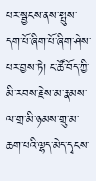པར་སྦྱངས་ནས་སྤུས་དག་པོ་ཞིག་པོ་ཞིག་ཤེས་པར་བྱས་ཏེ། ང་ཚོ་བོད་ཀྱི་མི་རབས་རྗེས་མ་རྣམས་ལ་གྲ་མི་ཉམས་གྲུ་མ་ཆག་པའི་ལྷད་མེད་དྭངས་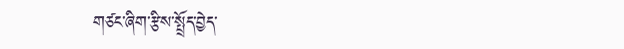གཙང་ཞིག་རྩིས་སྤྲོད་བྱེད་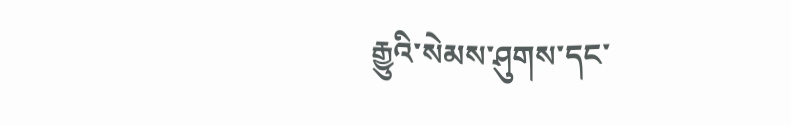རྒྱུའི་སེམས་ཤུགས་དང་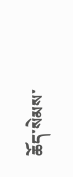ཆོད་སེམས་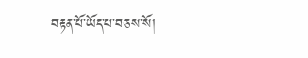བརྟན་པོ་ཡོད་པ་བཅས་སོ།